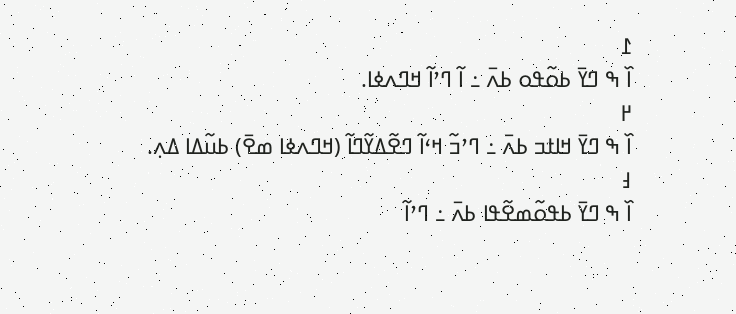߁
ߊ߰ ߒ ߣߌ߫ ߕߋ߬ߟߋ ߕߍ߫ ߸ ߊ߬ ߣߴߊ߬ ߞߣߍߦߊ.
߂
ߊ߰ ߒ ߣߌ߫ ߞߊߙߏ ߕߍ߫ ߸ ߣߴߏ߬ ߞߵߊ߬ ߣߐ߬ߡߌ߬ߣߊ߬ (ߞߣߍߦߊ ߘߐ߫) ߕߎ߬ߡߊ ߡߍ߲.
߃
ߊ߰ ߒ ߣߌ߫ ߕߟߋ߬ߘߐ߬ߟߊ ߕߍ߫ ߸ ߣߴߊ߬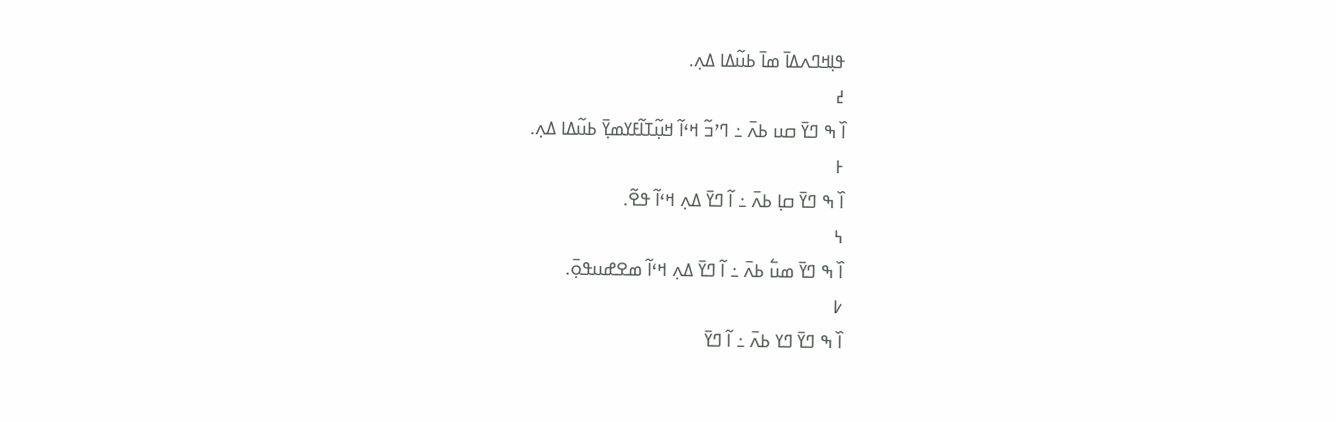ߟߊ߲ߞߣߍߡߊ߫ ߘߊ߫ ߕߎ߬ߡߊ ߡߍ߲.
߄
ߊ߰ ߒ ߣߌ߫ ߛߎ ߕߍ߫ ߸ ߣߴߏ߬ ߞߵߊ߬ ߞߎ߲߬ߠߊ߬ߓߌߘߌ߲߫ ߕߎ߬ߡߊ ߡߍ߲.
߅
ߊ߰ ߒ ߣߌ߫ ߛߊ߲ ߕߍ߫ ߸ ߊ߬ ߣߌ߫ ߡߍ߲ ߞߵߊ߬ ߟߐ߬.
߆
ߊ߰ ߒ ߣߌ߫ ߘߎ߱ ߕߍ߫ ߸ ߊ߬ ߣߌ߫ ߡߍ߲ ߞߵߊ߬ ߘߐߝߎߟߋ߲߫.
߇
ߊ߰ ߒ ߣߌ߫ ߣߌ ߕߍ߫ ߸ ߊ߬ ߣߌ߫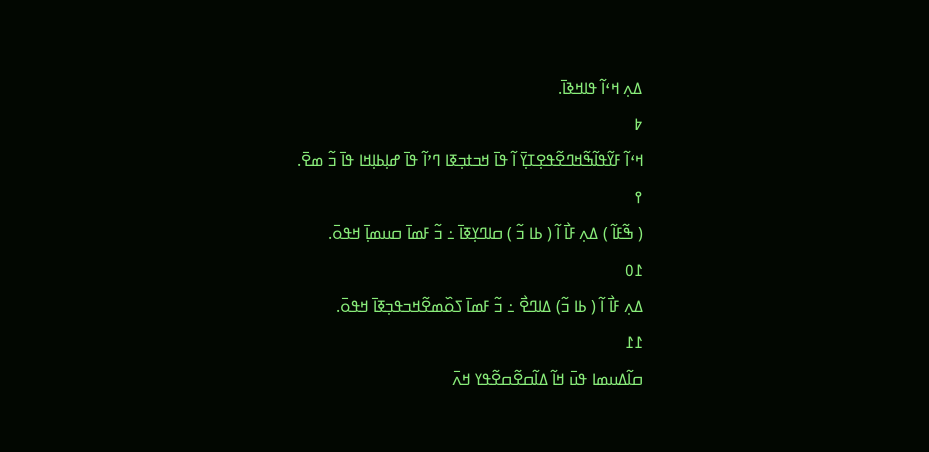ߡߍ߲ ߞߵߊ߬ ߟߊߞߢߊ߫.
߈
ߞߵߊ߬ ߓߌ߬ߟߊ߬ߒ߬ߞߣߐ߬ߟߐ߲ߠߌ߲߫ ߊ߬ ߟߊ߫ ߞߏߙߏ߲ߧߊ ߣߴߊ߬ ߟߊ߫ ߝߊ߲ߕߊ߲ߞߊ ߟߊ߫ ߏ߬ ߘߐ߫.
߉
( ߒ߬ߓߊ߬ ) ߡߍ߲ ߓߊ߯ ߊ߬ ( ߕߊ ߏ߬ ) ߛߊߣߌ߲ߧߊ߫ ߸ ߏ߬ ߓߘߊ߫ ߛߎߘߊ߲߫ ߞߟߋ߫.
߁߀
ߡߍ߲ ߓߊ߯ ߊ߬ ( ߕߊ ߏ߬) ߡߊߣߐ߯ ߸ ߏ߬ ߓߘߊ߫ ߖߋ߰ߘߐ߬ߞߏߟߏ߲ߧߊ߫ ߞߟߋ߫.
߁߁
ߛߊ߬ߡߎߘߊ ߟߎ߫ ߞߊ߬ ߡߊ߬ߛߐ߬ߛߐ߬ߟߌ ߞߍ߫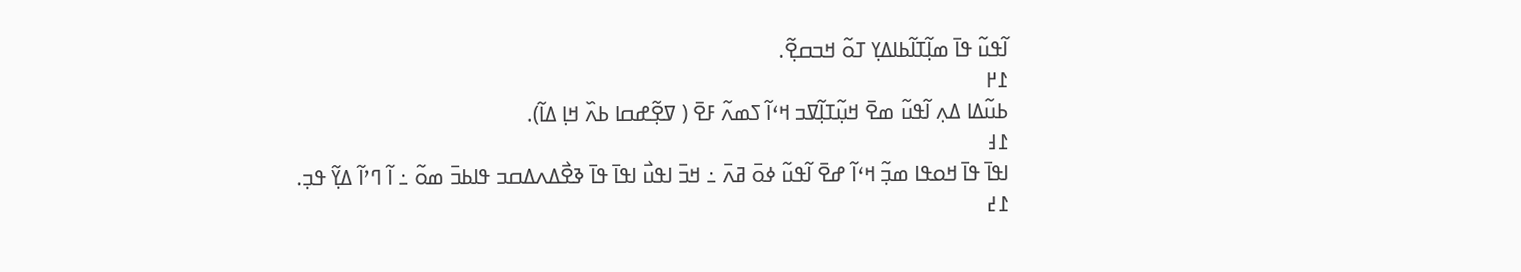ߊ߬ߟߎ߬ ߟߊ߫ ߘߊ߲߬ߠߊ߬ߕߊߡߌ߲ ߠߋ߬ ߞߏߛߐ߲߬.
߁߂
ߕߎ߬ߡߊ ߡߍ߲ ߊ߬ߟߎ߬ ߘߐ߫ ߞߎ߲߬ߠߊ߲߬ߜߏ ߞߵߊ߬ ߖߘߍ߬ ߓߐ߫ ( ߜߐ߲߬ߝߛߊ ߕߍ߰ ߞߊ߲ ߡߊ߬).
߁߃
ߊߟߊ߫ ߟߊ߫ ߞߋߟߊ ߘߏ߲߬ ߞߵߊ߬ ߝߐ߫ ߊ߬ߟߎ߬ ߦߋ߫ ߥߍ߫ ߸ ߞߏ߫ ߊߟߎ߯ ߊߟߊ߫ ߟߊ߫ ߢߐ߯ߡߍߡߛߏ ߟߊߕߏ߫ ߘߋ߬ ߸ ߊ߬ ߣߴߊ߬ ߡߌ߲߬ ߟߏ߲.
߁߄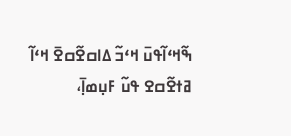ߒ߬ߞߵߊ߬ߟߎ߫ ߞߵߏ߬ ߡߊߛߐ߬ߛߐ߫ ߞߵߊ߬ ߥߙߐ߬ߛߐ ߟߎ߬ ߓߎ߲ߘߊ߲߫،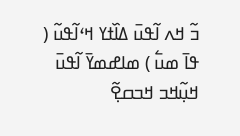ߏ߬ ߞߍ ߊ߬ߟߎ߫ ߡߊ߰ߙߌ ߞߵߊ߬ߟߎ߬ ( ߟߊ߫ ߘߎ߱ ) ߘߊߝߘߌ߫ ߊ߬ߟߎ߫ ߞߎ߲߬ߞߏ ߞߏߛߐ߲߬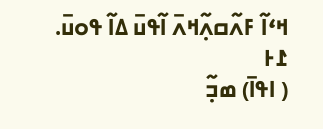ߞߵߊ߬ ߓߍ߬ߛߍ߲߬ߞߍ߫ ߊ߬ߟߎ߫ ߡߊ߬ ߟߋߎ߫.
߁߅
( ߊߟߊ߫) ߘߏ߲߬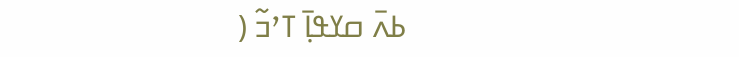ߕߍ߫ ߛߌߟߊ߲߫ ߠߴߏ߬ (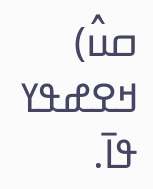ߛߎ߮) ߞߐߝߟߌ ߟߊ߫.